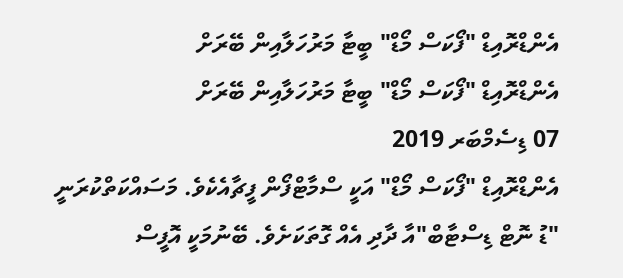އެންޑްރޮއިޑް "ފޯކަސް މޯޑް" ބީޓާ މަރުހަލާއިން ބޭރަށް
އެންޑްރޮއިޑް "ފޯކަސް މޯޑް" ބީޓާ މަރުހަލާއިން ބޭރަށް
07 ޑިސެމްބަރ 2019
އެންޑްރޮއިޑް "ފޯކަސް މޯޑް" އަކީ ސްމާޓްފޯން ފީޗާއެކެވެ. މަސައްކަތްކުރަނީ "ޑު ނޮޓް ޑިސްޓާބް"އާ ދާދި އެއް ގޮތަކަށެވެ. ބޭނުމަކީ އޮފީސް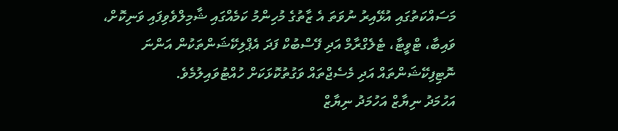މަސައްކަތުގައި އުޅޭއިރު ނުވަތަ އެ ޒާތުގެ މުހިންމު ކަމެއްގައި ޝާމިލްވެވިފައި ވަނިކޮށް، ވައިބާ، ޓްވީޓާ، ޓެލެގްރާމް އަދި ފޭސްބުކް ފަދަ އެޕްލިކޭޝަންތަކުން އަންނަ ނޮޓިފިކޭޝަންތައް އަދި މެސެޖްތައް ވަގުތުކޮޅަކަށް ހުއްޓުވައިލުމެވެ.
އަހުމަދު ނިޔާޒް އަހުމަދު ނިޔާޒް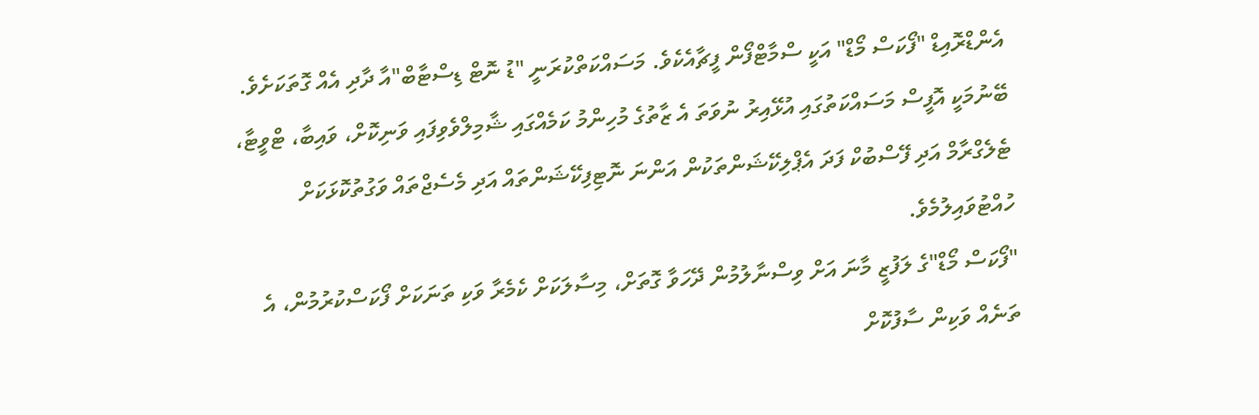އެންޑްރޮއިޑް "ފޯކަސް މޯޑް" އަކީ ސްމާޓްފޯން ފީޗާއެކެވެ. މަސައްކަތްކުރަނީ "ޑު ނޮޓް ޑިސްޓާބް"އާ ދާދި އެއް ގޮތަކަށެވެ. ބޭނުމަކީ އޮފީސް މަސައްކަތުގައި އުޅޭއިރު ނުވަތަ އެ ޒާތުގެ މުހިންމު ކަމެއްގައި ޝާމިލްވެވިފައި ވަނިކޮށް، ވައިބާ، ޓްވީޓާ، ޓެލެގްރާމް އަދި ފޭސްބުކް ފަދަ އެޕްލިކޭޝަންތަކުން އަންނަ ނޮޓިފިކޭޝަންތައް އަދި މެސެޖްތައް ވަގުތުކޮޅަކަށް ހުއްޓުވައިލުމެވެ.
"ފޯކަސް މޯޑް"ގެ ލަފުޒީ މާނަ އަށް ވިސްނާލުމުން ދޭހަވާ ގޮތަށް، މިސާލަކަށް ކެމެރާ ވަކި ތަނަކަށް ފޯކަސްކުރުމުން، އެ ތަނެއް ވަކިން ސާފުކޮށް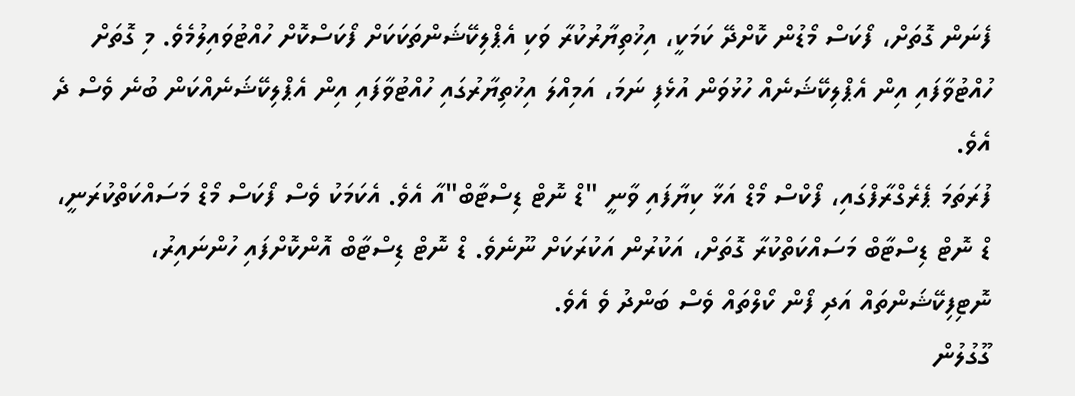ފެނަން ގޮތަށް، ފޯކަސް މޯޑުން ކޮށްދޭ ކަމަކީ، އިޚުތިޔާރުކުރާ ވަކި އެޕްލިކޭޝަންތަކަކަށް ފޯކަސްކޮށް ހުއްޓުވައިލުމެވެ. މި ގޮތަށް ހުއްޓުވާފައި އިން އެޕްލިކޭޝަނެއް ހުޅުވަން އުޅެފި ނަމަ، އަމިއްލަ އިޚުތިޔާރުގައި ހުއްޓުވާފައި އިން އެޕްލިކޭޝަނެއްކަން ބުނެ ވެސް ދެ އެވެ.
ފުރަތަމަ ޕެރެގްރާފްގައި، ފޯކްސް މޯޑް އަޅާ ކިޔާފައި ވާނީ "ޑް ނޮޓް ޑިސްޓާބް"އާ އެވެ. އެކަމަކު ވެސް ފޯކަސް މޯޑް މަސައްކަތްކުރަނީ، ޑް ނޮޓް ޑިސްޓާބް މަސައްކަތްކުރާ ގޮތަށް، އަކުރުން އަކުރަކަށް ނޫނެވެ. ޑް ނޮޓް ޑިސްޓާބް އޮންކޮށްފައި ހުންނައިރު، ނޮޓިފިކޭޝަންތައް އަދި ފޯން ކޯލްތައް ވެސް ބަންދު ވެ އެވެ.
ގޫގުލުން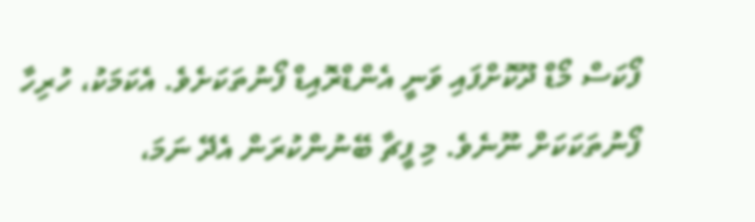ފޯކަސް މޯޑް ދޫކޮށްފައި ވަނީ އެންޑްރޮއިޑް ފޯނުތަކަށެވެ. އެކަމަކު، ހުރިހާ ފޯނުތަކަކަށް ނޫނެވެ. މި ފީޗާ ބޭނުންކުރަން އެދޭ ނަމަ،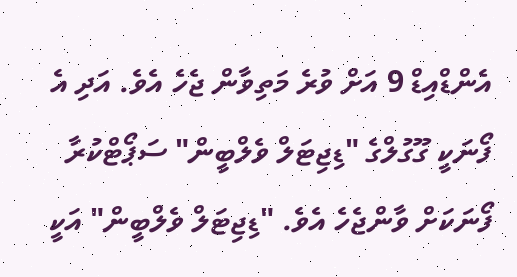އެންޑްއިޑް 9 އަށް ވުރެ މަތިވާން ޖެހެ އެވެ. އަދި އެ ފޯނަކީ ގޫގުލްގެ "ޑިޖިޓަލް ވެލްބީން" ސަޕޯޓްކުރާ ފޯނަކަށް ވާންޖެހެ އެވެ. "ޑިޖިޓަލް ވެލްބީން" އަކީ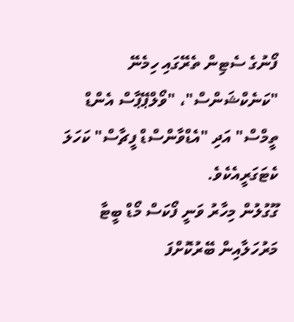ފޯނުގެ ސެޓިން ތެރޭގައި ހިމެނޭ "ކަނެކްޝަންސް"، "ވޯލްޕޭޕާސް އެންޑް ތީމްސް" އަދި "އެޑްވާންސްޑް ފީޗާސް" ކަހަލަ ކެޓަގަރީއެކެވެ.
ގޫގުލުން މިހާރު ވަނީ ފޯކަސް މޯޑް ބީޓާ މަރުހަލާއިން ބޭރުކޮށްފަ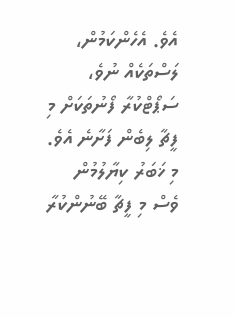އެވެ. އެހެންކަމުން، ލަސްތަކެއް ނުވެ، ސަޕޯޓްކުރާ ފޯނުތަކަށް މި ފީޗާ ލިބެން ފަށާނެ އެވެ. މި ޚަބަރު ކިޔާލުމުން ވެސް މި ފީޗާ ބޭނުންކުރާ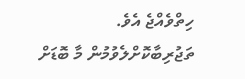ހިތްވެއްޖެ އެވެ. ތަޖުރިބާކޮށްލެވުމުން މާ ބޮޑަށް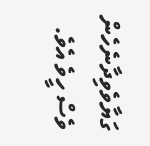ގަޔާވެވިދާނެހެން ވެސް ހީވެ އެވެ.